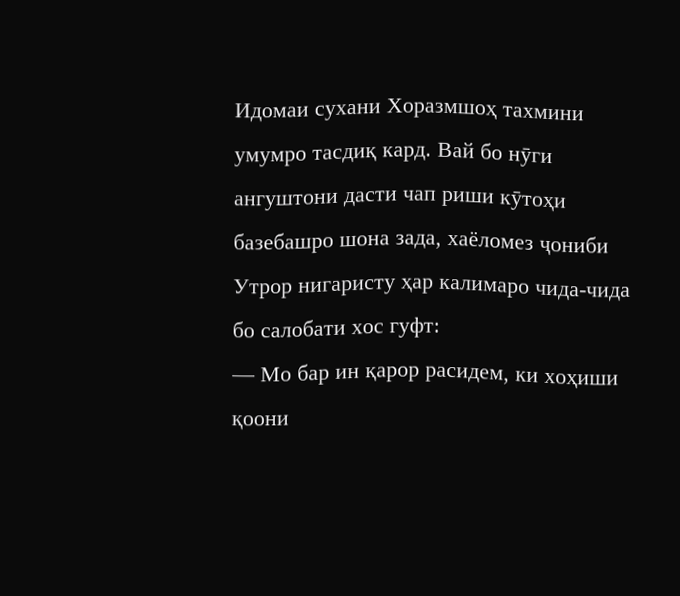Идомаи сухани Хоразмшоҳ тахмини умумро тасдиқ кард. Вай бо нӯги ангуштони дасти чап риши кӯтоҳи базебашро шона зада, хаёломез ҷониби Утрор нигаристу ҳар калимаро чида-чида бо салобати хос гуфт:
— Мо бар ин қарор расидем, ки хоҳиши қоони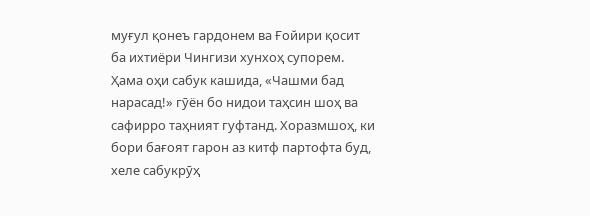муғул қонеъ гардонем ва Ғойири қосит ба ихтиёри Чингизи хунхоҳ супорем.
Ҳама оҳи сабук кашида, «Чашми бад нарасад!» гӯён бо нидои таҳсин шоҳ ва сафирро таҳният гуфтанд. Хоразмшоҳ, ки бори бағоят гарон аз китф партофта буд, хеле сабукрӯҳ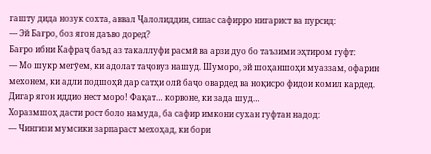гашту дида нозук сохта, аввал Ҷалолиддин, сипас сафирро нигарист ва пурсид:
— Эй Бағро, боз ягон даъво доред?
Бағро ибни Кафраҷ баъд аз такаллуфи расмӣ ва арзи дуо бо таъзими эҳтиром гуфт:
— Мо шукр мегӯем, ки адолат таҷовуз нашуд. Шуморо, эй шоҳаншоҳи муаззам, офарин мехонем, ки адли подшоҳӣ дар сатҳи олӣ баҷо овардед ва ноқисро фидои комил кардед.
Дигар ягон иддио нест моро! Фақат… корвоне, ки зада шуд…
Хоразмшоҳ дасти рост боло намуда, ба сафир имкони сухан гуфтан надод:
— Чингизи мумсики зарпараст мехоҳад, ки бори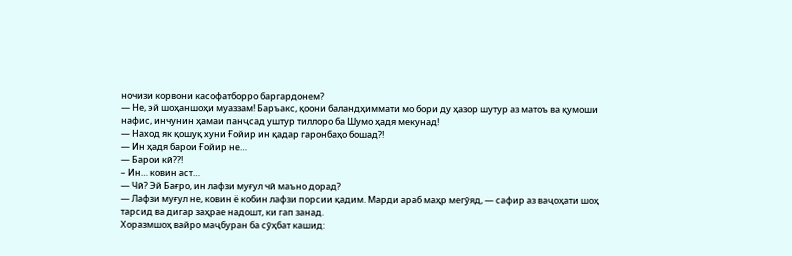ночизи корвони касофатборро баргардонем?
— Не, эй шоҳаншоҳи муаззам! Баръакс, қоони баландҳиммати мо бори ду ҳазор шутур аз матоъ ва қумоши нафис, инчунин ҳамаи панҷсад уштур тиллоро ба Шумо ҳадя мекунад!
— Наход як қошуқ хуни Ғойир ин қадар гаронбаҳо бошад?!
— Ин ҳадя барои Ғойир не…
— Барои кӣ??!
– Ин… ковин аст…
— Чӣ? Эй Бағро, ин лафзи муғул чӣ маъно дорад?
— Лафзи муғул не, ковин ё кобин лафзи порсии қадим. Марди араб маҳр мегӯяд, — сафир аз ваҷоҳати шоҳ тарсид ва дигар заҳрае надошт, ки гап занад.
Хоразмшоҳ вайро маҷбуран ба сӯҳбат кашид: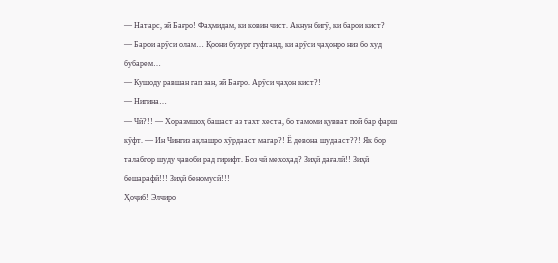— Натарс, эй Бағро! Фаҳмидам, ки ковин чист. Акнун бигӯ, ки барои кист?
— Барои арӯси олам… Қоони бузург гуфтанд, ки арӯси ҷаҳонро низ бо худ бубарем…
— Кушоду равшан гап зан, эй Бағро. Арӯси ҷаҳон кист?!
— Нигина…
— Чӣ?!! — Хоразмшоҳ башаст аз тахт хеста, бо тамоми қувват пой бар фарш кӯфт. — Ин Чингиз ақлашро хӯрдааст магар?! Ё девона шудааст??! Як бор талабгор шуду ҷавоби рад гирифт. Боз чӣ мехоҳад? Зиҳӣ дағалӣ!! Зиҳӣ бешарафӣ!!! Зиҳӣ беномусӣ!!!
Ҳоҷиб! Элчиро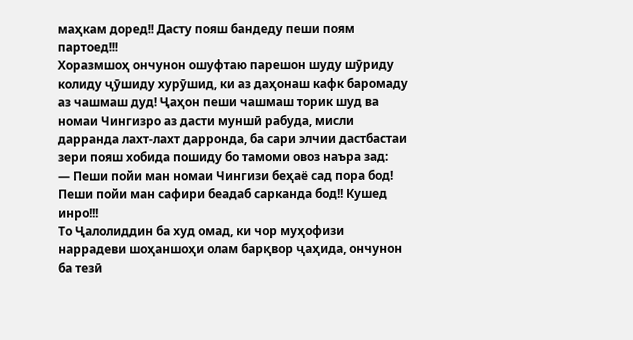маҳкам доред!! Дасту пояш бандеду пеши поям партоед!!!
Хоразмшоҳ ончунон ошуфтаю парешон шуду шӯриду колиду ҷӯшиду хурӯшид, ки аз даҳонаш кафк баромаду аз чашмаш дуд! Ҷаҳон пеши чашмаш торик шуд ва номаи Чингизро аз дасти муншӣ рабуда, мисли дарранда лахт-лахт дарронда, ба сари элчии дастбастаи зери пояш хобида пошиду бо тамоми овоз наъра зад:
— Пеши пойи ман номаи Чингизи беҳаё сад пора бод! Пеши пойи ман сафири беадаб сарканда бод!! Кушед инро!!!
То Ҷалолиддин ба худ омад, ки чор муҳофизи наррадеви шоҳаншоҳи олам барқвор ҷаҳида, ончунон ба тезӣ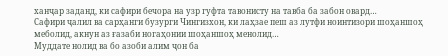ханҷар заданд, ки сафири бечора на узр гуфта тавонисту на тавба ба забон овард…
Сафири ҷалил ва сарҳанги бузурги Чингизхон, ки лаҳзае пеш аз лутфи ноинтизори шоҳаншоҳ меболид, акнун аз ғазаби ногаҳонии шоҳаншоҳ менолид…
Муддате нолид ва бо азоби алим ҷон ба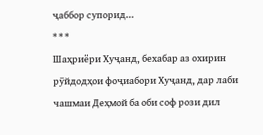ҷаббор супорид…
* * *
Шаҳриёри Хуҷанд, бехабар аз охирин рӯйдодҳои фоҷиабори Хуҷанд, дар лаби чашмаи Деҳмой ба оби соф рози дил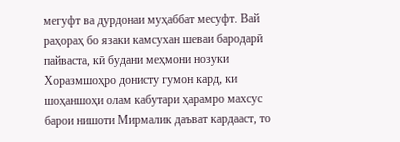мегуфт ва дурдонаи муҳаббат месуфт. Вай раҳораҳ бо язаки камсухан шеваи бародарӣ пайваста, кӣ будани меҳмони нозуки Хоразмшоҳро донисту гумон кард, ки шоҳаншоҳи олам кабутари ҳарамро махсус барои нишоти Мирмалик даъват кардааст, то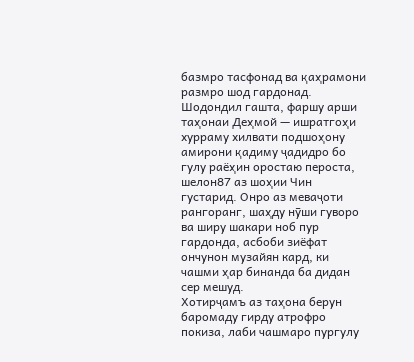базмро тасфонад ва қаҳрамони размро шод гардонад. Шодондил гашта, фаршу арши таҳонаи Деҳмой — ишратгоҳи хурраму хилвати подшоҳону амирони қадиму ҷадидро бо гулу раёҳин оростаю пероста, шелон87 аз шоҳии Чин густарид. Онро аз меваҷоти рангоранг, шаҳду нӯши гуворо ва ширу шакари ноб пур гардонда, асбоби зиёфат ончунон музайян кард, ки чашми ҳар бинанда ба дидан сер мешуд.
Хотирҷамъ аз таҳона берун баромаду гирду атрофро покиза, лаби чашмаро пургулу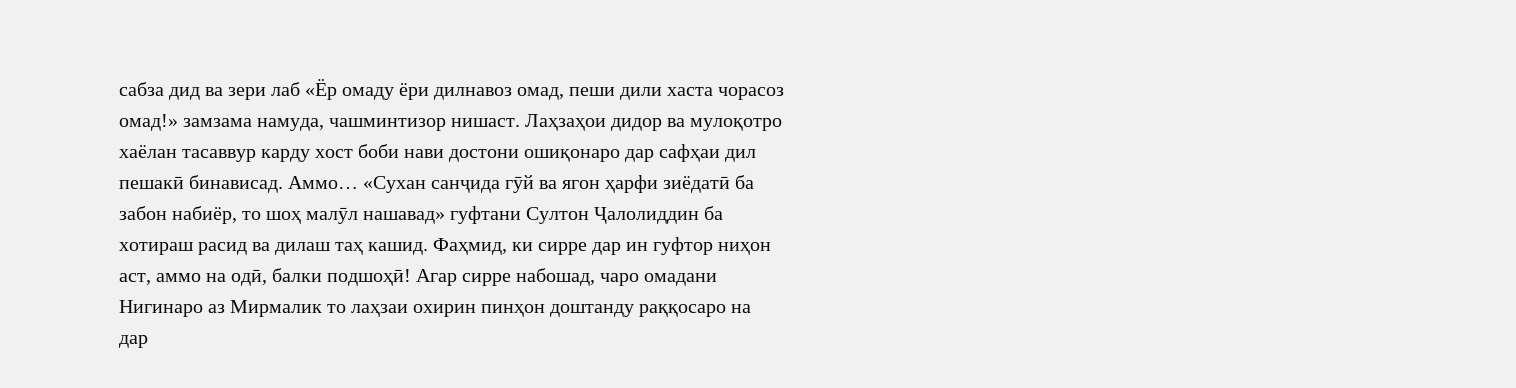сабза дид ва зери лаб «Ёр омаду ёри дилнавоз омад, пеши дили хаста чорасоз омад!» замзама намуда, чашминтизор нишаст. Лаҳзаҳои дидор ва мулоқотро хаёлан тасаввур карду хост боби нави достони ошиқонаро дар сафҳаи дил пешакӣ бинависад. Аммо… «Сухан санҷида гӯй ва ягон ҳарфи зиёдатӣ ба забон набиёр, то шоҳ малӯл нашавад» гуфтани Султон Ҷалолиддин ба хотираш расид ва дилаш таҳ кашид. Фаҳмид, ки сирре дар ин гуфтор ниҳон аст, аммо на одӣ, балки подшоҳӣ! Агар сирре набошад, чаро омадани Нигинаро аз Мирмалик то лаҳзаи охирин пинҳон доштанду раққосаро на дар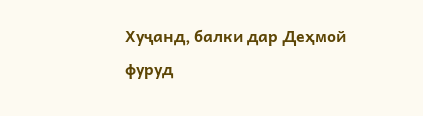Хуҷанд, балки дар Деҳмой фуруд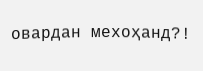овардан мехоҳанд?!